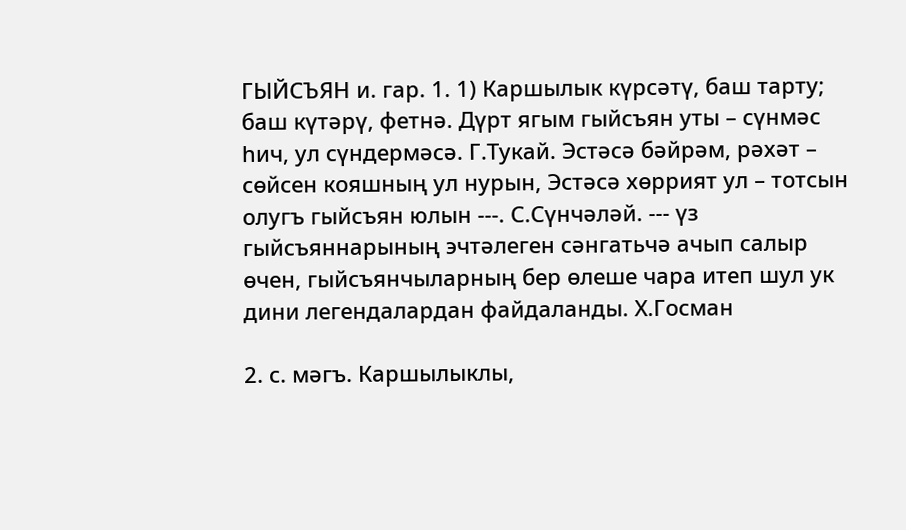ГЫЙСЪЯН и. гар. 1. 1) Каршылык күрсәтү, баш тарту; баш күтәрү, фетнә. Дүрт ягым гыйсъян уты – сүнмәс һич, ул сүндермәсә. Г.Тукай. Эстәсә бәйрәм, рәхәт – сөйсен кояшның ул нурын, Эстәсә хөррият ул – тотсын олугъ гыйсъян юлын ---. С.Сүнчәләй. --- үз гыйсъяннарының эчтәлеген сәнгатьчә ачып салыр өчен, гыйсъянчыларның бер өлеше чара итеп шул ук дини легендалардан файдаланды. Х.Госман

2. с. мәгъ. Каршылыклы,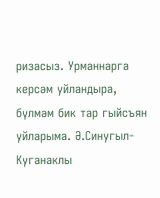ризасыз. Урманнарга керсәм уйландыра, бүлмәм бик тар гыйсъян уйларыма. Ә.Синугыл-Куганаклы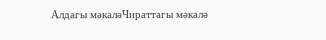Алдагы мәкаләЧираттагы мәкалә